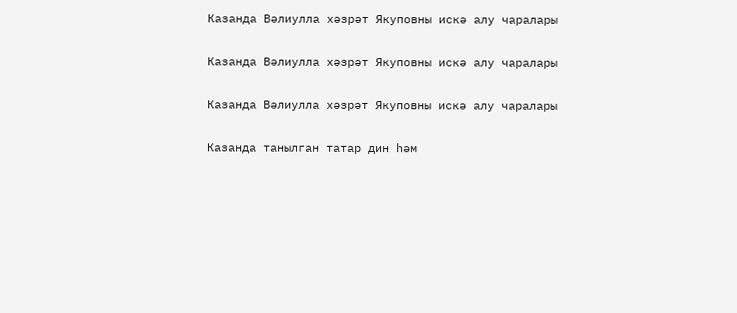Казанда Вәлиулла хәзрәт Якуповны искә алу чаралары

Казанда Вәлиулла хәзрәт Якуповны искә алу чаралары

Казанда Вәлиулла хәзрәт Якуповны искә алу чаралары

Казанда танылган татар дин һәм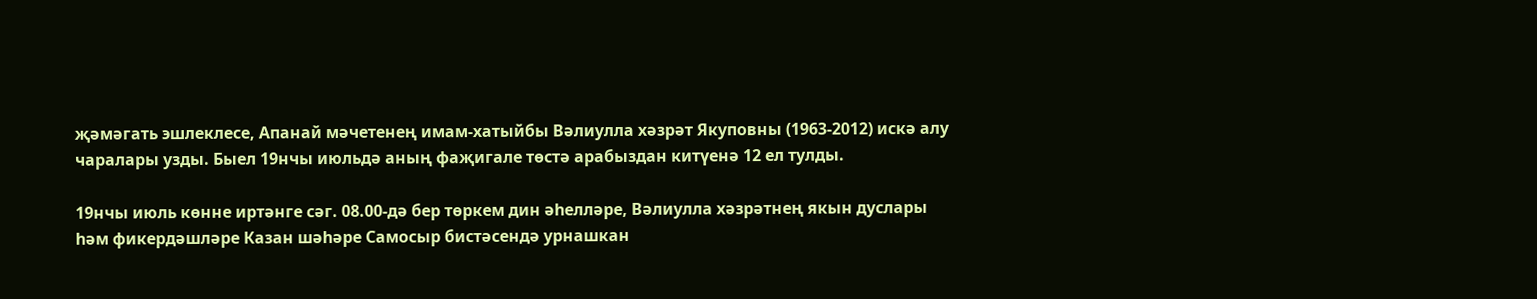җәмәгать эшлеклесе, Апанай мәчетенең имам-хатыйбы Вәлиулла хәзрәт Якуповны (1963-2012) искә алу чаралары узды. Быел 19нчы июльдә аның фаҗигале төстә арабыздан китүенә 12 ел тулды.

19нчы июль көнне иртәнге сәг. 08.00-дә бер төркем дин әһелләре, Вәлиулла хәзрәтнең якын дуслары һәм фикердәшләре Казан шәһәре Самосыр бистәсендә урнашкан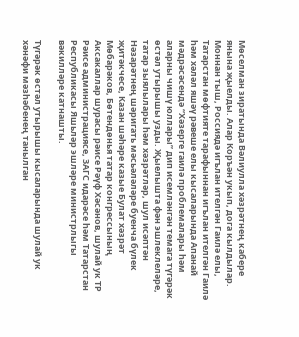Мөселман зиратында Вәлиулла хәзрәтнең кабере янына җыелды. Алар Коръән укып, дога кылдылар. Моннан тыш, Россиядә игълан ителгән Гаилә елы, Татарстан мөфтияте тарафыннан игълан ителгән Гаилә һәм хәләл яшәү рәвеше елы кысаларында Апанай мәдрәсәсендә “Хәзерге гаилә проблемалары һәм аларны чишү юллары” дип исемләнгән темага түгәрәк өстәл утырышы узды. Җыелышта фән эшлеклеләре, татар зыялылары һәм хәзрәтләр, шул исәптән Нәзарәтнең шәригать мәсьәләләре буенча бүлек җитәкчесе, Казан шәһәре казые Булат хәзрәт Мөбарәков, Бөтендөнья татар конгрессының Аксакаллар шурасы рәисе Рәүф Хәсәнов, шулай ук ТР Рәисе администрациясе, ЗАГС идарәсе һәм Татарстан Республикасы Яшьләр эшләре министрлыгы вәкилләре катнашты.

Түгәрәк өстәл утырышы кысаларында шулай ук хәнәфи мәзһәбенең танылган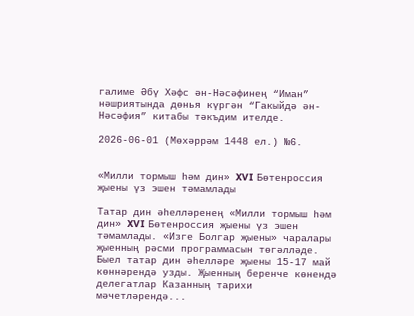галиме Әбү Хәфс ән-Нәсәфинең “Иман” нәшриятында дөнья күргән “Гакыйдә ән-Нәсәфия” китабы тәкъдим ителде.

2026-06-01 (Мөхәррәм 1448 ел.) №6.


«Милли тормыш һәм дин» XVI Бөтенроссия җыены үз эшен тәмамлады

Татар дин әһелләренең «Милли тормыш һәм дин» XVI Бөтенроссия җыены үз эшен тәмамлады. «Изге Болгар җыены» чаралары җыенның рәсми программасын төгәлләде. Быел татар дин әһелләре җыены 15-17 май көннәрендә узды. Җыенның беренче көнендә делегатлар Казанның тарихи мәчетләрендә...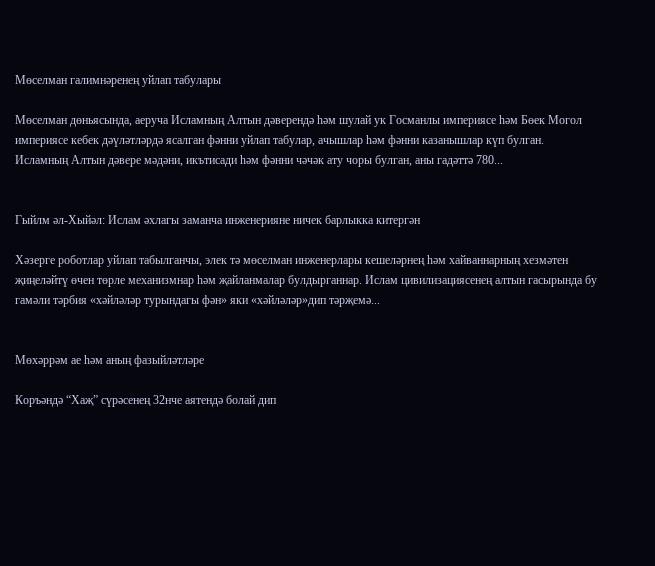Мөселман галимнәренең уйлап табулары

Мөселман дөньясында, аеруча Исламның Алтын дәверендә һәм шулай ук Госманлы империясе һәм Бөек Могол империясе кебек дәүләтләрдә ясалган фәнни уйлап табулар, ачышлар һәм фәнни казанышлар күп булган.   Исламның Алтын дәвере мәдәни, икътисади һәм фәнни чәчәк ату чоры булган, аны гадәттә 780...


Гыйлм әл-Хыйәл: Ислам әхлагы заманча инженерияне ничек барлыкка китергән

Хәзерге роботлар уйлап табылганчы, элек тә мөселман инженерлары кешеләрнең һәм хайваннарның хезмәтен җиңеләйтү өчен төрле механизмнар һәм җайланмалар булдырганнар. Ислам цивилизациясенең алтын гасырында бу гамәли тәрбия «хәйләләр турындагы фән» яки «хәйләләр»дип тәрҗемә...


Мөхәррәм ае һәм аның фазыйләтләре

Коръәндә “Хаҗ” сүрәсенең 32нче аятендә болай дип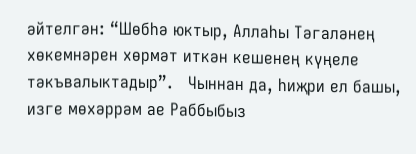әйтелгән: “Шөбһә юктыр, Аллаһы Тәгаләнең хөкемнәрен хөрмәт иткән кешенең күңеле тәкъвалыктадыр”.   Чыннан да, һиҗри ел башы, изге мөхәррәм ае Раббыбыз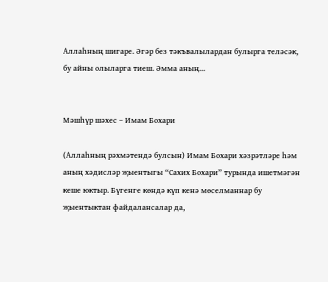Аллаһның шигаре. Әгәр без тәкъвалылардан булырга теләсәк, бу айны олыларга тиеш. Әмма аның...


Мәшһүр шәхес – Имам Бохари

(Аллаһның рәхмәтендә булсын) Имам Бохари хәзрәтләре һәм аның хәдисләр җыентыгы “Сахих Бохари” турында ишетмәгән кеше юктыр. Бүгенге көндә күп кенә мөселманнар бу җыентыктан файдалансалар да,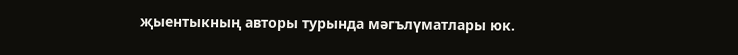җыентыкның авторы турында мәгълүматлары юк.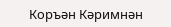Коръән Кәримнән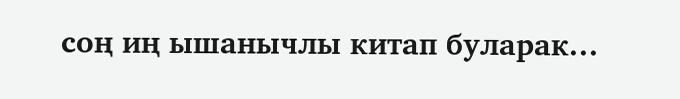соң иң ышанычлы китап буларак...